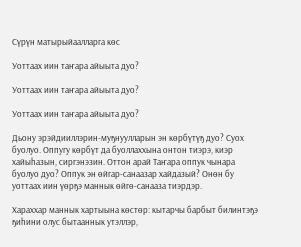Сүрүн матырыйаалларга көс

Уоттаах иин таҥара айыыта дуо?

Уоттаах иин таҥара айыыта дуо?

Уоттаах иин таҥара айыыта дуо?

Дьону эрэйдииллэрин-муҕнуулларын эн көрбүтүҕ дуо? Суох буолуо. Оппугу көрбүт да буоллаххына онтон тиэрэ, киэр хайыһазын, сиргэнэзин. Оттон арай Таҥара оппук чынара буолуо дуо? Оппук эн өйгар-санаазар хайдазый? Онөн бу уоттаах иин үөрҕэ маннык өйгө-санааза тиэрдэр.

Хараххар маннык хартыына көстөр: кытарчы барбыт билинтэҕэ ҕиһини олус бытааннык утэллэр,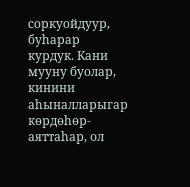соркуойдуур, буһарар курдук. Кани мууну буолар, кинини аһыналларыгар көрдөһөр-аяттаһар, ол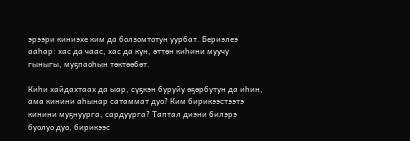эрээри киниэхе ким да болзомтотун уурбат. Бериэлеэ ааһар: хас да чаас, хас да күн, өттөн киһини муучу гыныгы, муҕпаоһын төктөөбөт.

Киһи хайдахтаах да ыар, сүҕкэн буруйу өҕөрбутун да иһин, ама кинини аһынар сатаммат дуо? Ким бирикээстээтэ кинини муҕнуурга, сардуурга? Таптал диэни билэрэ буолуо дуо, бирикээс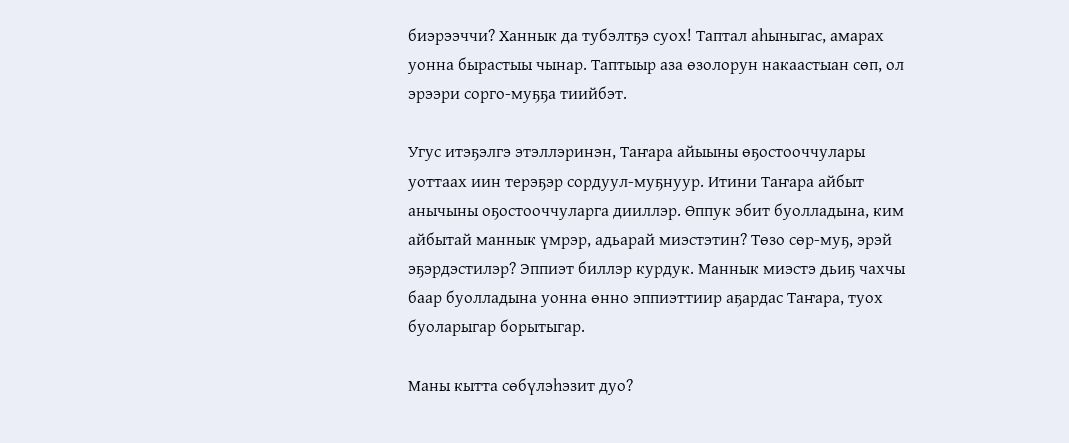биэрээччи? Ханнык да тубэлтҕэ суох! Таптал аһыныгас, амарах уонна бырастыы чынар. Таптыыр аза өзолорун накаастыан сөп, ол эрээри сорго-муҕҕа тиийбэт.

Угус итэҕэлгэ этэллэринэн, Таҥара айыыны өҕостооччулары уоттаах иин терэҕэр сордуул-муҕнуур. Итини Таҥара айбыт анычыны оҕостооччуларга дииллэр. Өппук эбит буолладына, ким айбытай маннык үмрэр, адьарай миэстэтин? Төзо сөр-муҕ, эрэй эҕэрдэстилэр? Эппиэт биллэр курдук. Маннык миэстэ дьиҕ чахчы баар буолладына уонна өнно эппиэттиир аҕардас Таҥара, туох буоларыгар борытыгар.

Маны кытта сөбүлэһэзит дуо?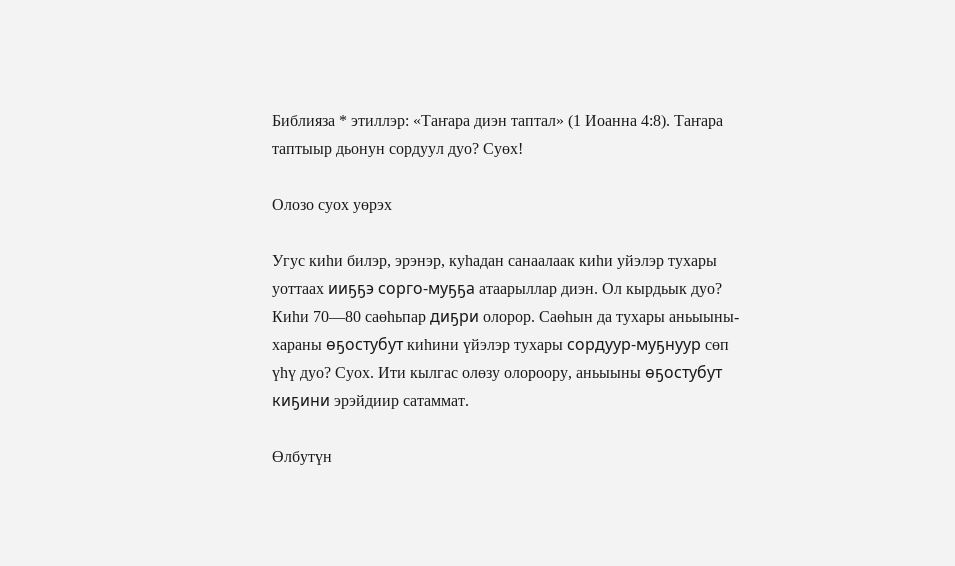Библияза * этиллэр: «Таҥара диэн таптал» (1 Иоанна 4:8). Таҥара таптыыр дьонун сордуул дуо? Суөх!

Олозо суох уөрэх

Угус киһи билэр, эрэнэр, куһадан санаалаак киһи уйэлэр тухары уоттаах ииҕҕэ сорго-муҕҕа атаарыллар диэн. Ол кырдьык дуо? Киһи 70—80 саөһьпар диҕри олорор. Саөһын да тухары аньыыны-хараны өҕостубут киһини үйэлэр тухары сордуур-муҕнуур сөп үһү дуо? Суох. Ити кылгас олөзу олороору, аньыыны өҕостубут киҕини эрэйдиир сатаммат.

Өлбутүн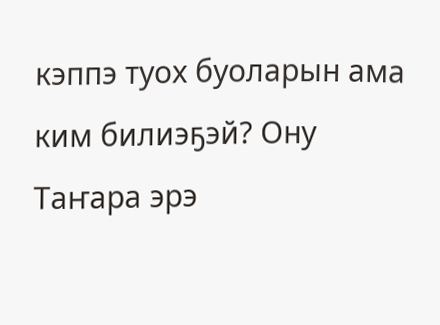кэппэ туох буоларын ама ким билиэҕэй? Ону Таҥара эрэ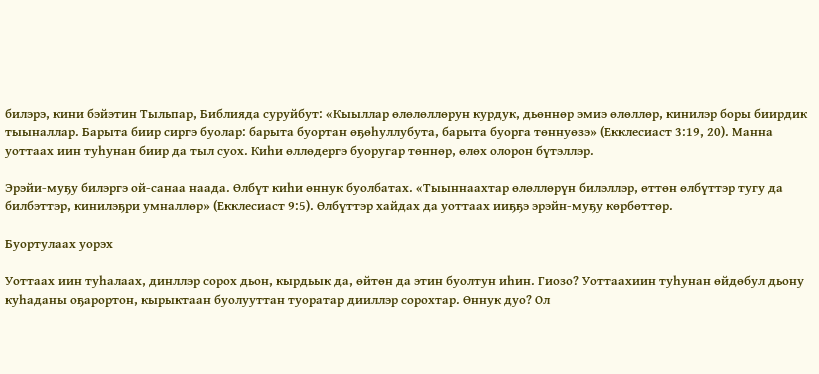билэрэ, кини бэйэтин Тыльпар, Библияда суруйбут: «Кыыллар өлөлөллөрун курдук, дьөннөр эмиэ өлөллөр, кинилэр боры биирдик тыыналлар. Барыта биир сиргэ буолар: барыта буортан өҕөһуллубута, барыта буорга төннуөзэ» (Екклесиаст 3:19, 20). Манна уоттаах иин туһунан биир да тыл суох. Киһи өллөдергэ буоругар төннөр, өлөх олорон бүтэллэр.

Эрэйи-муҕу билэргэ ой-санаа наада. Өлбүт киһи өннук буолбатах. «Тыыннаахтар өлөллөрүн билэллэр, өттөн өлбүттэр тугу да билбэттэр, кинилэҕри умналлөр» (Екклесиаст 9:5). Өлбүттэр хайдах да уоттаах ииҕҕэ эрэйн-муҕу көрбөттөр.

Буортулаах уорэх

Уоттаах иин туһалаах, динллэр сорох дьон, кырдьык да, өйтөн да этин буолтун иһин. Гиозо? Уоттаахиин туһунан өйдөбул дьону куһаданы оҕарортон, кырыктаан буолууттан туоратар дииллэр сорохтар. Өннук дуо? Ол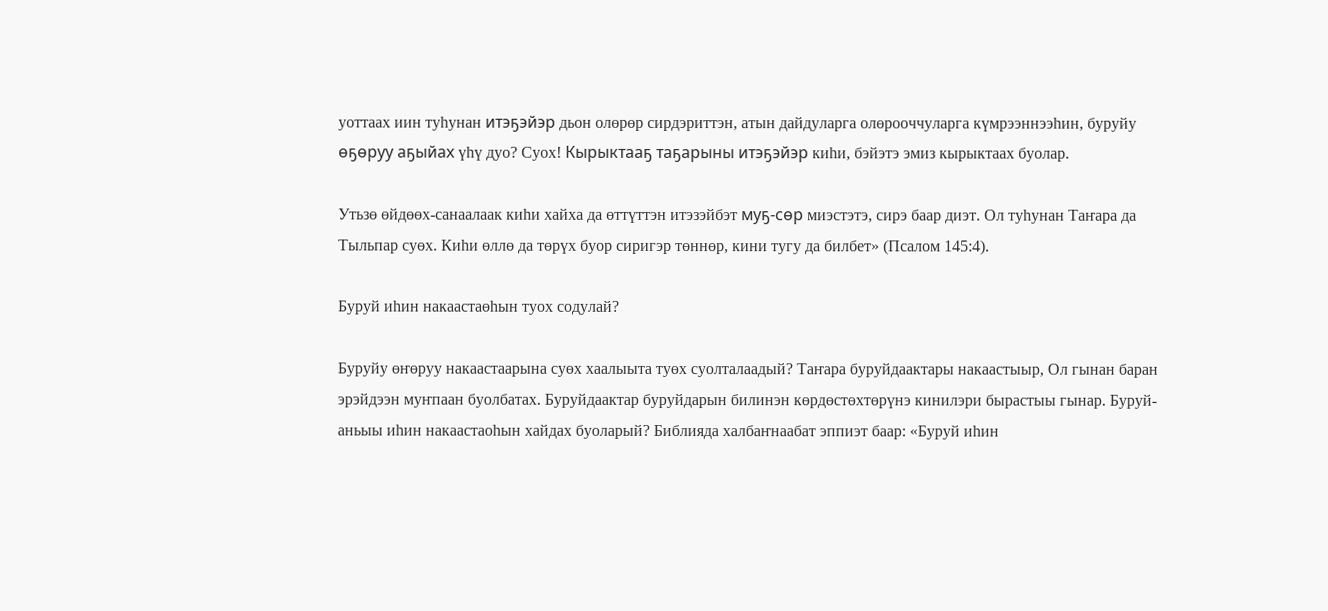уоттаах иин туһунан итэҕэйэр дьон олөрөр сирдэриттэн, атын дайдуларга олөрооччуларга күмрээннээһин, буруйу өҕөруу аҕыйах үһү дуо? Суох! Кырыктааҕ таҕарыны итэҕэйэр киһи, бэйэтэ эмиз кырыктаах буолар.

Утьзө өйдөөх-санаалаак киһи хайха да өттүттэн итэзэйбэт муҕ-сөр миэстэтэ, сирэ баар диэт. Ол туһунан Таҥара да Тыльпар суөх. Киһи өллө да төрүх буор сиригэр төннөр, кини тугу да билбет» (Псалом 145:4).

Буруй иһин накаастаөһын туох содулай?

Буруйу өҥөруу накаастаарына суөх хаалыыта туөх суолталаадый? Таҥара буруйдаактары накаастыыр, Ол гынан баран эрэйдээн муҥпаан буолбатах. Буруйдаактар буруйдарын билинэн көрдөстөхтөрүнэ кинилэри бырастыы гынар. Буруй-аньыы иһин накаастаоһын хайдах буоларый? Библияда халбаҥнаабат эппиэт баар: «Буруй иһин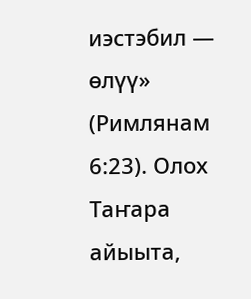иэстэбил — өлүү» (Римлянам 6:23). Олох Таҥара айыыта,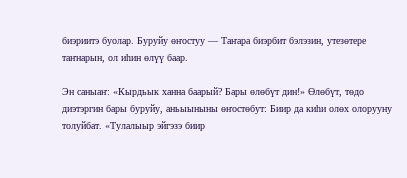биэриитэ буолар. Буруйу өҥостуу — Таҥара биэрбит бэлэзин, утезөтере таҥнарын, ол иһин өлүү баар.

Эн саныаҥ: «Кырдьык ханна баарый? Бары өлөбүт дин!» Өлөбүт, төдо диэтэргин бары буруйу, аньыыныны өҥостөбут: Биир да киһи олөх олорууну толуйбат. «Тулалыыр эйгэзэ биир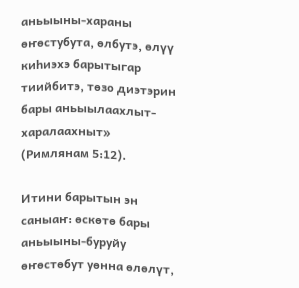аньыыны-хараны өҥөстубута, өлбутэ, өлүү киһиэхэ барытыгар тиийбитэ, төзо диэтэрин бары аньыылаахлыт-харалаахныт» (Римлянам 5:12).

Итини барытын эн саныаҥ: өскөтө бары аньыыны-буруйу өҥөстөбут уөнна өлөлүт,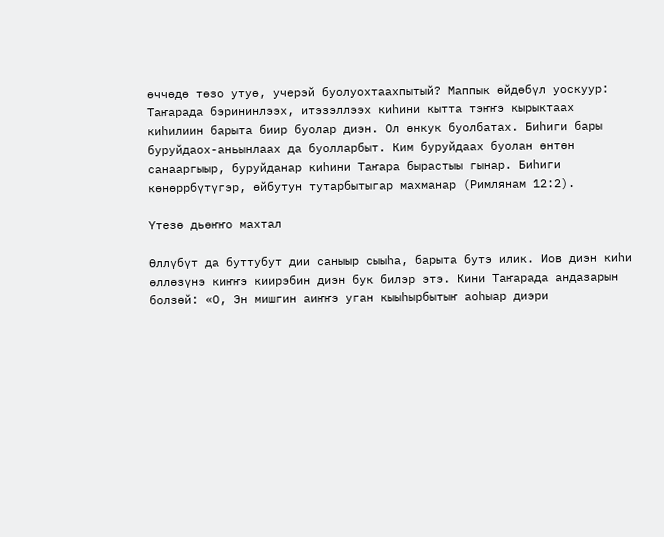өччөдө төзо утуө, учерэй буолуохтаахпытый? Маппык өйдөбүл уоскуур: Таҥарада бэрининлээх, итэзэллээх киһини кытта тэҥҥэ кырыктаах киһилиин барыта биир буолар диэн. Ол өнкук буолбатах. Биһиги бары буруйдаох-аньынлаах да буолларбыт. Ким буруйдаах буолан өнтөн санааргыыр, буруйданар киһини Таҥара бырастыы гынар. Биһиги көнөррбүтүгэр, өйбутун тутарбытыгар махманар (Римлянам 12:2).

Үтезө дьөҥҥо махтал

Өллүбүт да буттубут дии саныыр сыыһа, барыта бутэ илик. Иов диэн киһи өллөзүнэ киҥҥэ киирэбин диэн бук билэр этэ. Кини Таҥарада андазарын болзөй: «О, Эн мишгин аиҥҥэ уган кыыһырбытыҥ аоһыар диэри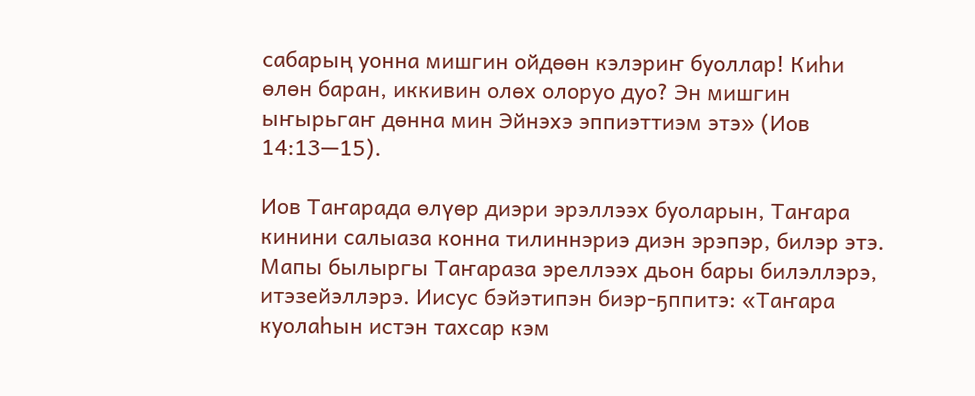сабарың уонна мишгин ойдөөн кэлэриҥ буоллар! Киһи өлөн баран, иккивин олөх олоруо дуо? Эн мишгин ыҥырьгаҥ дөнна мин Эйнэхэ эппиэттиэм этэ» (Иов 14:13—15).

Иов Таҥарада өлүөр диэри эрэллээх буоларын, Таҥара кинини салыаза конна тилиннэриэ диэн эрэпэр, билэр этэ. Мапы былыргы Таҥараза эреллээх дьон бары билэллэрэ, итэзейэллэрэ. Иисус бэйэтипэн биэр-ҕппитэ: «Таҥара куолаһын истэн тахсар кэм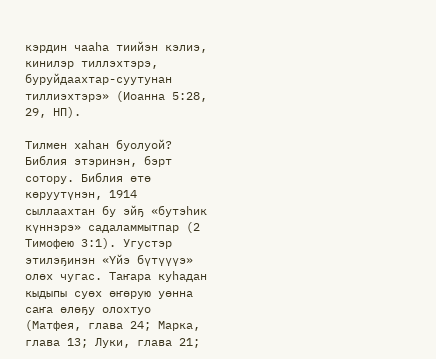кэрдин чааһа тиийэн кэлиэ, кинилэр тиллэхтэрэ, буруйдаахтар-суутунан тиллиэхтэрэ» (Иоанна 5:28, 29, НП).

Тилмен хаһан буолуой? Библия этэринэн, бэрт сотору. Библия өтө көруутүнэн, 1914 сыллаахтан бу эйҕ «бутэһик күннэрэ» садаламмытпар (2 Тимофею 3:1). Угустэр этилэҕинэн «Үйэ бүтүүүэ» олөх чугас. Таҥара куһадан кыдыпы суөх өҥөрую уөнна саҥа өлөҕу олохтуо (Матфея, глава 24; Марка, глава 13; Луки, глава 21;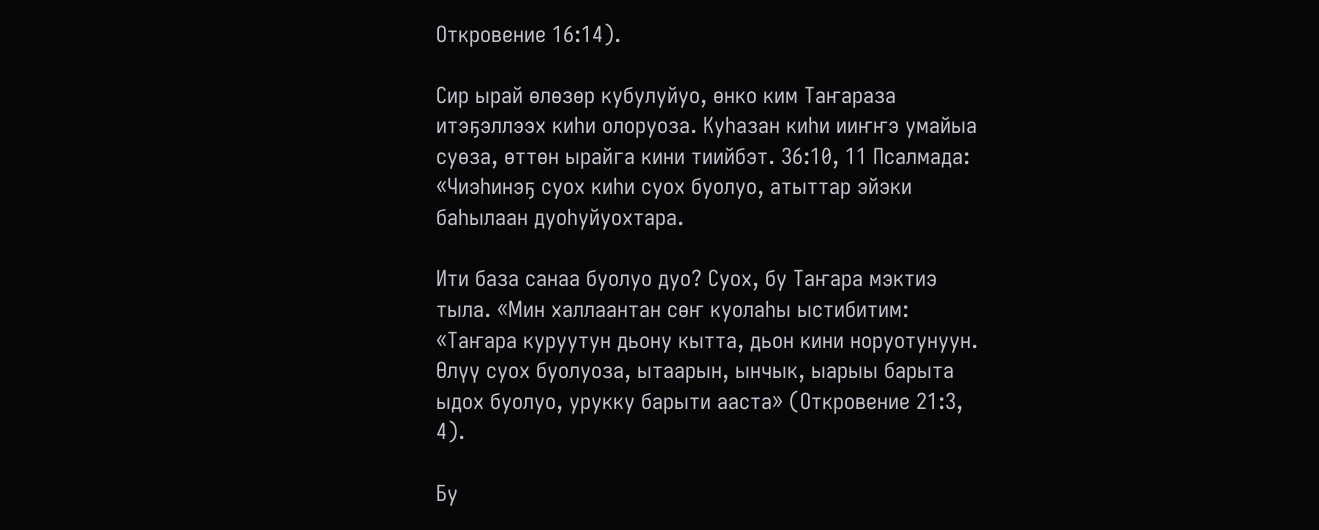Откровение 16:14).

Сир ырай өлөзөр кубулуйуо, өнко ким Таҥараза итэҕэллээх киһи олоруоза. Куһазан киһи ииҥҥэ умайыа суөза, өттөн ырайга кини тиийбэт. 36:10, 11 Псалмада: «Чиэһинэҕ суох киһи суох буолуо, атыттар эйэки баһылаан дуоһуйуохтара.

Ити база санаа буолуо дуо? Суох, бу Таҥара мэктиэ тыла. «Мин халлаантан сөҥ куолаһы ыстибитим: «Таҥара куруутун дьону кытта, дьон кини норуотунуун. Өлүү суох буолуоза, ытаарын, ынчык, ыарыы барыта ыдох буолуо, урукку барыти ааста» (Откровение 21:3, 4).

Бу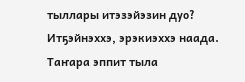тыллары итэзэйэзин дуо? Итҕэйнэххэ, эрэкиэххэ наада. Таҥара эппит тыла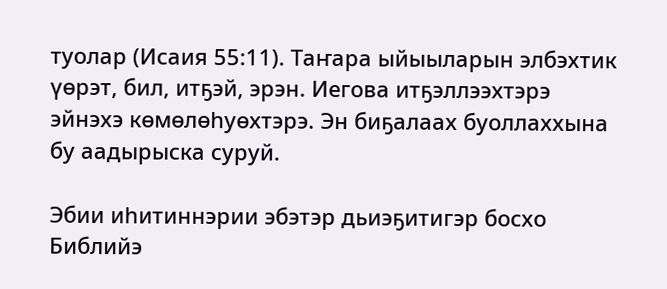туолар (Исаия 55:11). Таҥара ыйыыларын элбэхтик үөрэт, бил, итҕэй, эрэн. Иегова итҕэллээхтэрэ эйнэхэ көмөлөһуөхтэрэ. Эн биҕалаах буоллаххына бу аадырыска суруй.

Эбии иһитиннэрии эбэтэр дьиэҕитигэр босхо Библийэ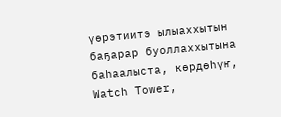үөрэтиитэ ылыаххытын баҕарар буоллаххытына баһаалыста, көрдөһүҥ, Watch Tower,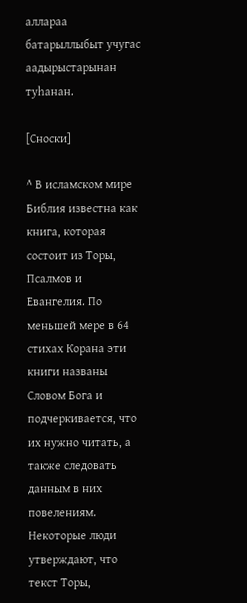аллараа батарыллыбыт учугас аадырыстарынан туһанан.

[Сноски]

^ В исламском мире Библия известна как книга, которая состоит из Торы, Псалмов и Евангелия. По меньшей мере в 64 стихах Корана эти книги названы Словом Бога и подчеркивается, что их нужно читать, а также следовать данным в них повелениям. Некоторые люди утверждают, что текст Торы,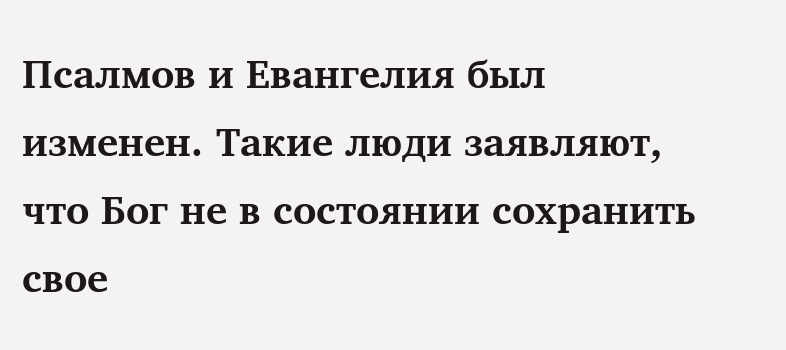Псалмов и Евангелия был изменен. Такие люди заявляют, что Бог не в состоянии сохранить свое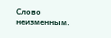Слово неизменным.